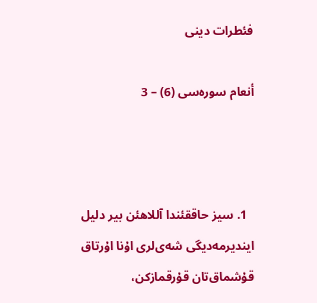فئطرات دینی

أنعام سورەسی (6) – 3



  1. سیز حاققئندا آللاهئن بیر دلیل ایندیرمەدیگی شەی‌لری اۇنا اۇرتاق قۇشماق‌تان قۇرقمازکن،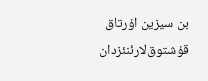بن سیزین اۇرتاق قۇشتوق‌لارئنئزدان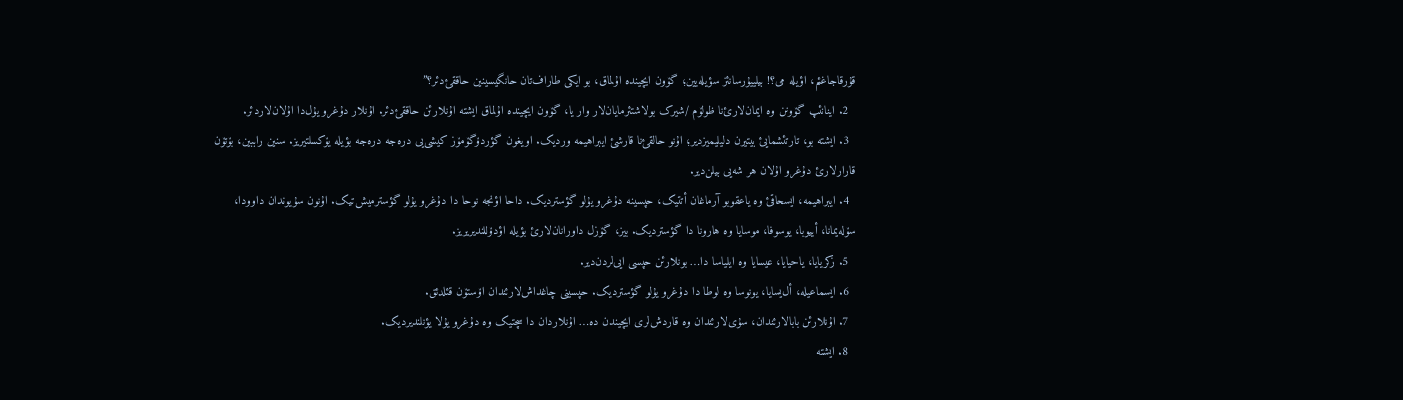قۇرقاجاغئم، اؤیلە می؟! بیلییۇرسانئز سؤیلەیین؛ گۆون ایچیندە اۇلماق، بو ایکی طاراف‌تان حانگیسینین حاققئ‌دئر؟”
  2. اینانئپ گۆونن وە ایمان‌لارئ‌نا ظولۆم /شیرک بولاشتئرمایان‌لار وار یا، گۆون ایچیندە اۇلماق ایشتە اۇنلارئن حاققئ‌دئر. اۇنلار دۇغرو یۇل‌دا اۇلان‌لاردئر.
  3. ایشتە بو، تارتئشمایئ بیتیرن دلیلیمیزدیر؛ اۇنو حالقئ‌نا قارشئ ایبراهیمە وردیک. اویغون گؤردۆگۆمۆز کیشی‌یی درەجە درەجە بؤیلە یۆکسلتیریز. سنین راببین، بۆتۆن قارارلارئ دۇغرو اۇلان هر شەیی بیلن‌دیر.
  4. ایبراهیمە، ایسحاقئ وە یاعقوبو آرماغان أتتیک، حپسینە دۇغرو یۇلو گؤستردیک. داحا اؤنجە نوحا دا دۇغرو یۇلو گؤسترمیش‌تیک. اۇنون سۇیوندان داوودا، سۆلەیمانا، أییوبا، یوسوفا، موسایا وە هارونا دا گؤستردیک. بیز، گۆزل داورانان‌لارئ بؤیلە اؤدۆللندیریریز.
  5. زکریایا، یاحیایا، عیسایا وە ایلیاسا دا… بونلارئن حپسی ایی‌لردن‌دیر.
  6. ایسماعیلە، أل‌یسایا، یونوسا وە لوطا دا دۇغرو یۇلو گؤستردیک. حپسینی چاغداش‌لارئندان اۆستۆن قئلدئق.
  7. اۇنلارئن بابالارئندان، سۇی‌لارئندان وە قاردش‌لری ایچیندن دە… اۇنلاردان دا سچتیک وە دۇغرو یۇلا یؤنلندیردیک.
  8. ایشتە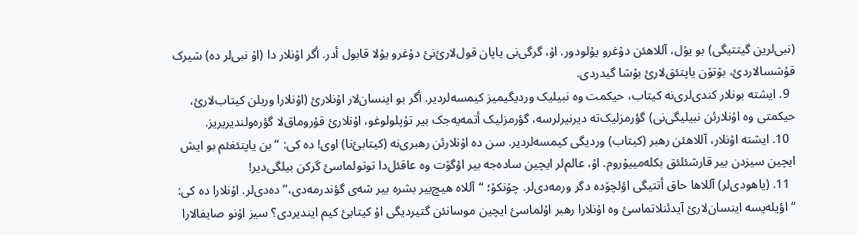(نبی‌لرین گیتتیگی) بو یۇل، آللاهئن دۇغرو یۇلودور. اۇ، گرگی‌نی یاپان قول‌لارئ‌نئ دۇغرو یۇلا قابول أدر. أگر اۇنلار دا (اۇ نبی‌لر دە) شیرک قۇشسالاردئ، بۆتۆن یاپتئق‌لارئ بۇشا گیدردی.
  9. ایشتە بونلار کندی‌لری‌نە کیتاب، حیکمت وە نبیلیک وردیگیمیز کیمسەلردیر. أگر بو اینسان‌لار اۇنلارئ (اۇنلارا وریلن کیتاب‌لارئ، حیکمتی وە اۇنلارئن نبیلیگی‌نی) گؤرمزلیک‌تە دیرنیرلرسە، گؤرمزلیک أتمەیەجک بیر تۇپلولوغو، اۇنلارئ قۇروماق‌لا گؤرەولندیریریز.
  10. ایشتە اۇنلار، آللاهئن رهبر (کیتاب) وردیگی کیمسەلردیر. سن دە اۇنلارئن رهبری‌نە (کیتابئ‌نا) اوی! دە کی: “بن یاپتئغئم بو ایش ایچین سیزدن بیر قارشئلئق بکلەمییۇروم. اۇ، عالم‌لر ایچین سادەجە بیر اؤگۆت وە عاقئل‌دا توتولماسئ گرکن بیلگی‌دیر!
  11. (یاهودی‌لر) آللاها حاق أتتیگی اؤلچۆدە دگر ورمەدی‌لر. چۆنکۆ؛ “آللاە هیچ‌بیر بشرە بیر شەی گؤندرمەدی،” دەدی‌لر. اۇنلارا دە کی: “اؤیلەیسە اینسان‌لارئ آیدئنلاتماسئ وە اۇنلارا رهبر اۇلماسئ ایچین موسانئن گتیردیگی اۇ کیتابئ کیم ایندیردی؟ سیز اۇنو صایفالارا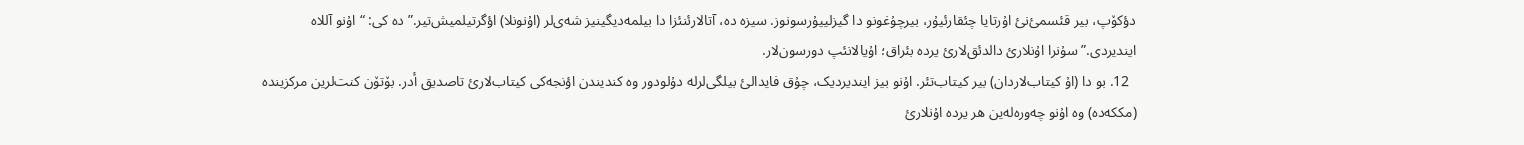دؤکۆپ، بیر قئسمئ‌نئ اۇرتایا چئقارئیۇر، بیرچۇغونو دا گیزلییۇرسونوز. سیزە دە، آتالارئنئزا دا بیلمەدیگینیز شەی‌لر (اۇنونلا) اؤگرتیلمیش‌تیر.” دە کی: “اۇنو آللاە ایندیردی.” سۇنرا اۇنلارئ دالدئق‌لارئ یردە بئراق؛ اۇیالانئپ دورسون‌لار.
  12. بو دا (اۇ کیتاب‌لاردان) بیر کیتاب‌تئر. اۇنو بیز ایندیردیک، چۇق فایدالئ بیلگی‌لرلە دۇلودور وە کندیندن اؤنجەکی کیتاب‌لارئ تاصدیق أدر. بۆتۆن کنت‌لرین مرکزیندە (مککەدە) وە اۇنو چەورەلەین هر یردە اۇنلارئ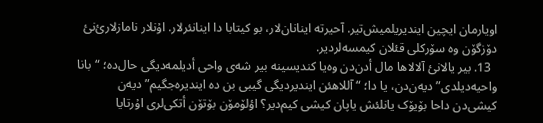اویارمان ایچین ایندیریلمیش‌تیر. آحیرتە اینانان‌لار، بو کیتابا دا اینانئرلار. اۇنلار نامازلارئ‌نئ دۆزگۆن وە سۆرکلی قئلان کیمسەلردیر.
  13. بیر یالانئ آلالاها مال أدن‌دن وەیا کندیسینە بیر شەی واحی أدیلمەدیگی حال‌دە؛ “بانا واحیەدیلدی” دیەن‌دن، یا دا؛ “آللاهئن ایندیردیگی گیبی بن دە ایندیرەجگیم” دیەن کیشی‌دن داحا بۆیۆک یانلئش یاپان کیشی کیم‌دیر؟ اؤلۆمۆن بۆتۆن أتکی‌لری اۇرتایا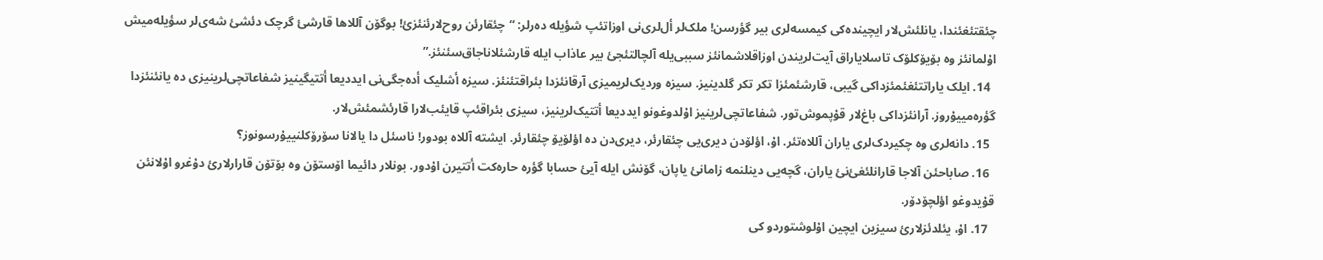چئقتئغئندا، یانلئش‌لار ایچیندەکی کیمسەلری بیر گؤرسن! ملک‌لر أل‌لری‌نی اوزاتئپ شؤیلە دەرلر: “چئقارئن روح‌لارئنئزئ! بوگۆن آللاها قارشئ گرچک دئشئ شەی‌لر سؤیلەمیش اۇلمانئز وە بۆیۆکلۆک تاسلایاراق آیت‌لریندن اوزاقلاشمانئز سببی‌یلە آلچالتئجئ بیر عاذاب ایلە قارشئلاناجاق‌سئنئز.”
  14. ایلک یاراتتئغئمئزداکی گیبی، قارشئمئزا تکر تکر گلدینیز. سیزە وردیک‌لریمیزی آرقانئزدا بئراقتئنئز. سیزە أشلیک أدەجگی‌نی ایددیعا أتتیگینیز شفاعاتچی‌لرینیزی دە یانئنئزدا گؤرەمییۇروز. آرانئزداکی باغ‌لار قۇپموش‌تور. شفاعاتچی‌لرینیز اۇلدوغونو ایددیعا أتتیک‌لرینیز، سیزی بئراقئپ قایئب‌لارا قارئشمئش‌لار.
  15. دانەلری وە چکیردک‌لری یاران آللاەتئر. اۇ، اؤلۆدن دیری‌یی چئقارئر، دیری‌دن دە اؤلۆیۆ چئقارئر. ایشتە آللاە بودور! ناسئل دا یالانا سۆرۆکلنییۇرسونوز؟
  16. صاباحئن آلاجا قارانلئغئ‌نئ یاران، گچەیی دینلنمە زامانئ یاپان، گۆنش ایلە آیئ حسابا گؤرە حارەکت أتتیرن اۇدور. بونلار دائیما اۆستۆن وە بۆتۆن قارارلارئ دۇغرو اۇلانئن قۇیدوغو اؤلچۆدۆر.
  17. اۇ، یئلدئزلارئ سیزین ایچین اۇلوشتوردو کی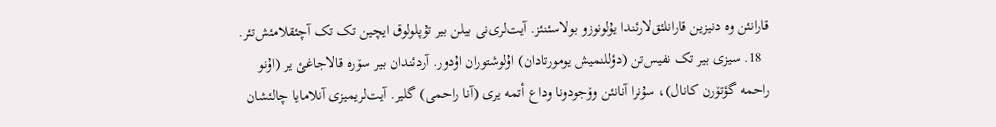قارانئن وە دنیزین قارانلئق‌لارئندا یۇلونوزو بولاسئنئز. آیت‌لری‌نی بیلن بیر تۇپلولوق ایچین تک تک آچئقلامئش‌تئر.
  18. سیزی بیر تک نفیس‌تن (دؤللنمیش یومورتادان) اۇلوشتوران اۇدور. آردئندان بیر سۆرە قالاجاغئ یر (اۇنو راحمە گؤتۆرن کانال)، سۇنرا آنانئن وۆجودونا وداع أتمە یری (آنا راحمی) گلیر. آیت‌لریمیزی آنلامایا چالئشان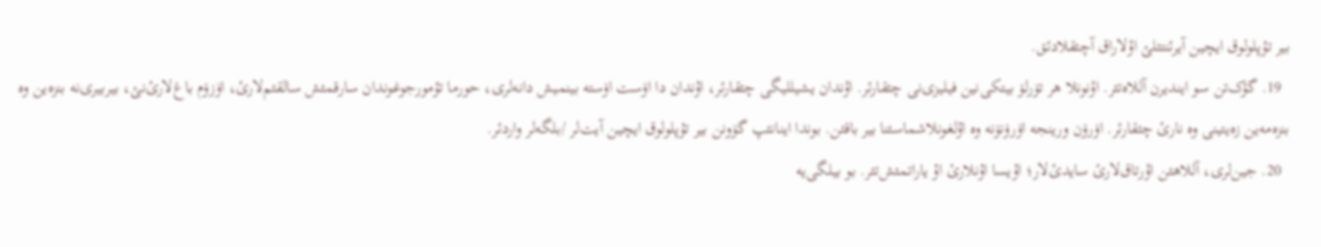بیر تۇپلولوق ایچین آیرئنتئلئ اۇلاراق آچئقلادئق.
  19. گؤک‌تن سو ایندیرن آللاەتئر. اۇنونلا هر تۆرلۆ بیتکی‌نین فیلیزی‌نی چئقارئر. اۇندان یشیللیگی چئقارئر، اۇندان دا اۆست اۆستە بینمیش دانەلری، حورما تۇمورجوغوندان سارقمئش سالقئم‌لارئ، اۆزۆم باغ‌لارئ‌نئ، بیربیری‌نە بنزەین وە بنزەمەین زەیتینی وە نارئ چئقارئر. اۆرۆن ورینجە اۆرۆنۆنە وە اۇلغونلاشماسئنا بیر باقئن. بوندا اینانئپ گۆونن بیر تۇپلولوق ایچین آیت‌لر /بلگەلر واردئر.
  20. جین‌لری، آللاهئن اۇرتاق‌لارئ سایدئ‌لار؛ اۇیسا اۇنلارئ اۇ یاراتمئش‌تئر. بو بیلگی‌یە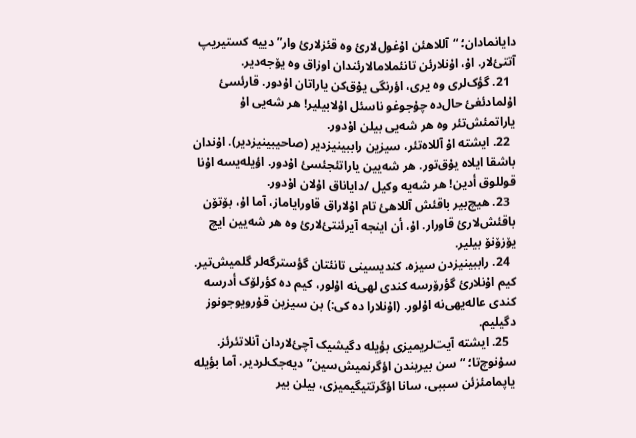دایانمادان؛ “آللاهئن اۇغول‌لارئ وە قئزلارئ وار” دییە کستیریپ آتتئ‌لار. اۇ، اۇنلارئن تانئملامالارئندان اوزاق وە یۆجەدیر.
  21. گؤک‌لری وە یری، اؤرنگی یۇق‌کن یاراتان اۇدور. قارئسئ اۇلمادئغئ حال‌دە چۇجوغو ناسئل اۇلابیلیر! هر شەیی اۇ یاراتمئش‌تئر وە هر شەیی بیلن اۇدور.
  22. ایشتە اۇ آللاەتئر، سیزین راببینیزدیر (صاحیبینیزدیر). اۇندان باشقا ایلاە یۇق‌تور. هر شەیین یاراتئجئسئ اۇدور. اؤیلەیسە اۇنا قوللوق أدین! هر شەیە وکیل /دایاناق اۇلان اۇدور.
  23. هیچ‌بیر باقئش آللاهئ تام اۇلاراق قاورایاماز، آما اۇ، بۆتۆن باقئش‌لارئ قاورار. اۇ، أن اینجە آیرئنتئ‌لارئ وە هر شەیین ایچ یۆزۆنۆ بیلیر.
  24. راببینیزدن سیزە، کندیسینی تانئتان گؤسترگەلر گلمیش‌تیر. کیم اۇنلارئ گؤرۆرسە کندی لهی‌نە اۇلور، کیم دە کؤرلۆک أدرسە کندی عالەیهی‌نە اۇلور. (اۇنلارا دە کی:) بن سیزین قۇرویوجونوز دگیلیم.
  25. ایشتە آیت‌لریمیزی بؤیلە دگیشیک آچئ‌لاردان آنلاتئرئز. سۇنوچ‌تا؛ “سن بیریندن اؤگرنمیش‌سین” دیەجک‌لردیر. آما بؤیلە یاپمامئزئن سببی، سانا اؤگرتتیگیمیزی، بیلن بیر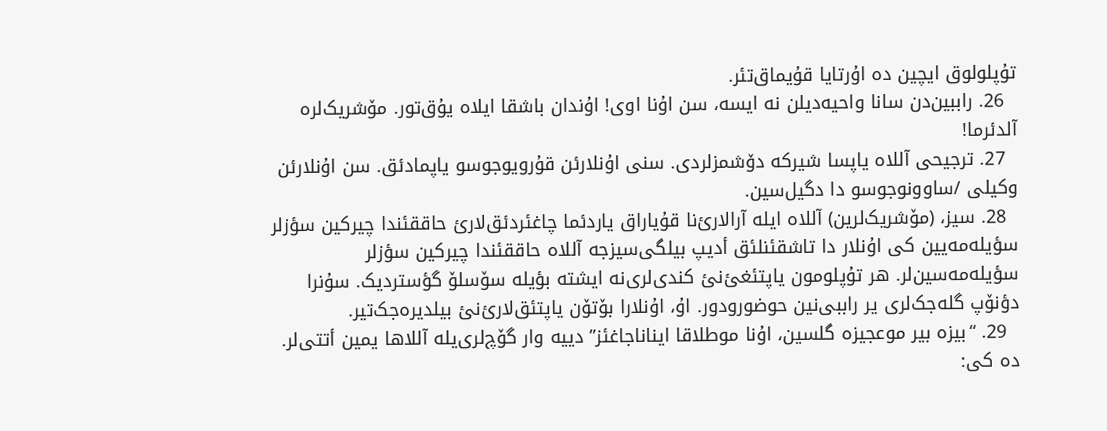تۇپلولوق ایچین دە اۇرتایا قۇیماق‌تئر.
  26. راببین‌دن سانا واحیەدیلن نە ایسە، سن اۇنا اوی! اۇندان باشقا ایلاە یۇق‌تور. مۆشریک‌لرە آلدئرما!
  27. ترجیحی آللاە یاپسا شیرکە دۆشمزلردی. سنی اۇنلارئن قۇرویوجوسو یاپمادئق. سن اۇنلارئن وکیلی /ساوونوجوسو دا دگیل‌سین.
  28. سیز، (مۆشریک‌لرین) آللاە ایلە آرالارئ‌نا قۇیاراق یاردئما چاغئردئق‌لارئ حاققئندا چیرکین سؤزلر سؤیلەمەیین کی اۇنلار دا تاشقئنلئق أدیپ بیلگی‌سیزجە آللاە حاققئندا چیرکین سؤزلر سؤیلەمەسین‌لر. هر تۇپلومون یاپتئغئ‌نئ کندی‌لری‌نە ایشتە بؤیلە سۆسلۆ گؤستردیک. سۇنرا دؤنۆپ گلەجک‌لری یر راببی‌نین حوضورودور. اۇ، اۇنلارا بۆتۆن یاپتئق‌لارئ‌نئ بیلدیرەجک‌تیر.
  29. “بیزە بیر موعجیزە گلسین، اۇنا موطلاقا ایناناجاغئز” دییە وار گۆچ‌لری‌یلە آللاها یمین أتتی‌لر. دە کی: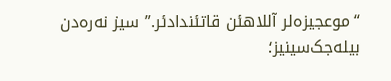“موعجیزەلر آللاهئن قاتئندادئر.” سیز نەرەدن بیلەجک‌سینیز؛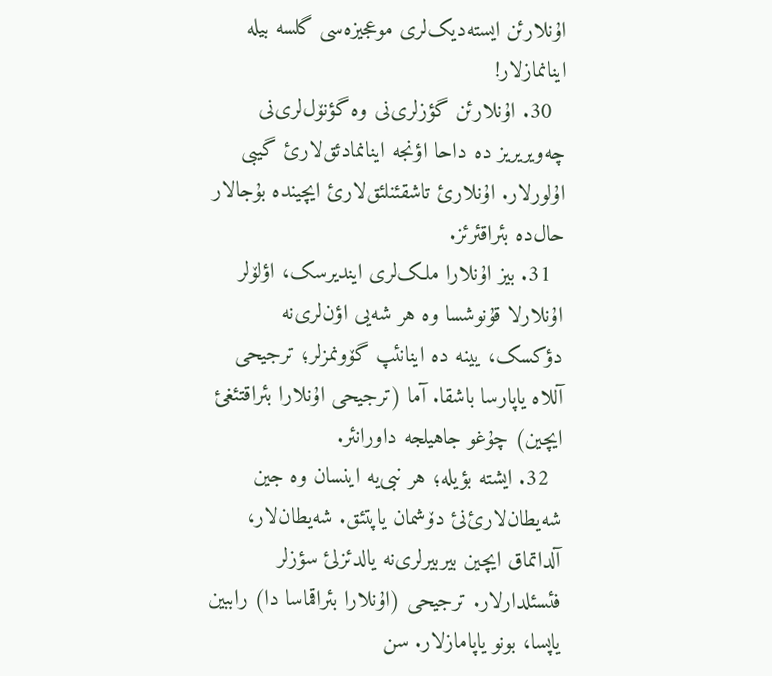اۇنلارئن ایستەدیک‌لری موعجیزەسی گلسە بیلە اینانمازلار!
  30. اۇنلارئن گؤزلری‌نی وە گؤنۆل‌لری‌نی چەویریریز دە داحا اؤنجە اینانمادئق‌لارئ گیبی اۇلورلار. اۇنلارئ تاشقئنلئق‌لارئ ایچیندە بۇجالار حال‌دە بئراقئرئز.
  31. بیز اۇنلارا ملک‌لری ایندیرسک، اؤلۆلر اۇنلارلا قۇنوشسا وە هر شەیی اؤن‌لری‌نە دؤکسک، یینە دە اینانئپ گۆونمزلر؛ ترجیحی آللاە یاپارسا باشقا. آما (ترجیحی اۇنلارا بئراقتئغئ ایچین) چۇغو جاهیلجە داورانئر.
  32. ایشتە بؤیلە؛ هر نبی‌یە اینسان وە جین شەیطان‌لارئ‌نئ دۆشمان یاپتئق. شەیطان‌لار، آلداتماق ایچین بیربیرلری‌نە یالدئزلئ سؤزلر فئسئلدارلار. ترجیحی (اۇنلارا بئراقماسا دا) راببین یاپسا، بونو یاپامازلار. سن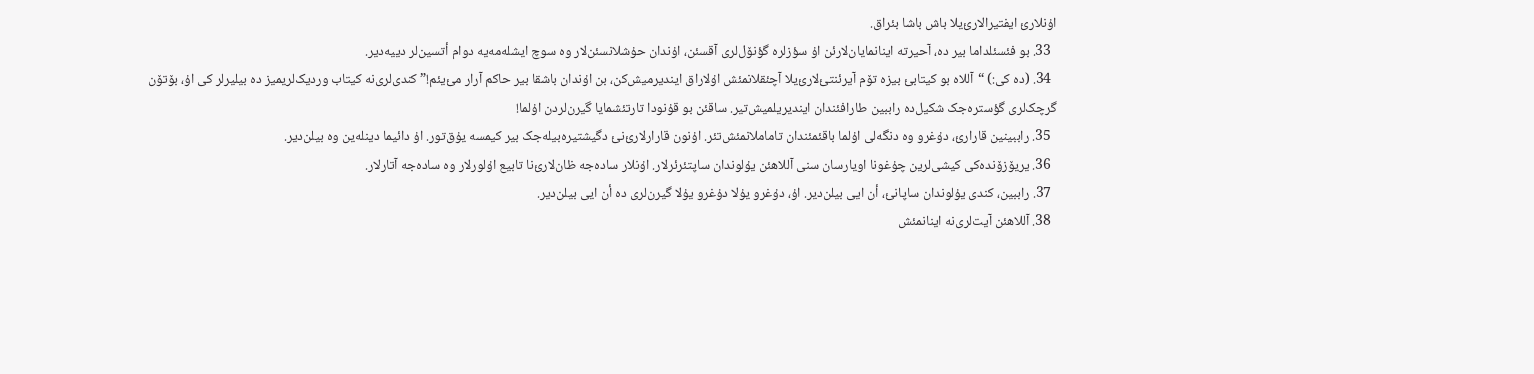اۇنلارئ ایفتیرالارئ‌یلا باش باشا بئراق.
  33. بو فئسئلداما بیر دە، آحیرتە اینانمایان‌لارئن اۇ سؤزلرە گؤنۆل‌لری آقسئن، اۇندان حۇشلانسئن‌لار وە سوچ ایشلەمەیە دوام أتسین‌لر دییەدیر.
  34. (دە کی:) “آللاە بو کیتابئ بیزە تۆم آیرئنتئ‌لارئ‌یلا آچئقلانمئش اۇلاراق ایندیرمیش‌کن، بن اۇندان باشقا بیر حاکم آرار مئ‌یئم!” کندی‌لری‌نە کیتاب وردیک‌لریمیز دە بیلیرلر کی اۇ، بۆتۆن گرچک‌لری گؤسترەجک شکیل‌دە راببین طارافئندان ایندیریلمیش‌تیر. ساقئن بو قۇنودا تارتئشمایا گیرن‌لردن اۇلما!
  35. راببینین قارارئ، دۇغرو وە دنگەلی اۇلما باقئمئندان تاماملانمئش‌تئر. اۇنون قارارلارئ‌نئ دگیشتیرەبیلەجک بیر کیمسە یۇق‌تور. اۇ دائیما دینلەین وە بیلن‌دیر.
  36. یریۆزۆندەکی کیشی‌لرین چۇغونا اویارسان سنی آللاهئن یۇلوندان ساپتئرئرلار. اۇنلار سادەجە ظان‌لارئ‌نا تابیع اۇلورلار وە سادەجە آتارلار.
  37. راببین، کندی یۇلوندان ساپانئ، أن ایی بیلن‌دیر. اۇ، دۇغرو یۇلا دۇغرو یۇلا گیرن‌لری دە أن ایی بیلن‌دیر.
  38. آللاهئن آیت‌لری‌نە اینانمئش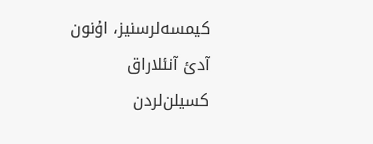کیمسەلرسنیز، اۇنون آدئ آنئلاراق کسیلن‌لردن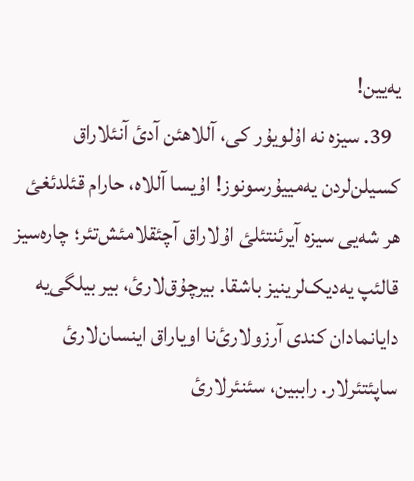یەیین!
  39. سیزە نە اۇلویۇر کی، آللاهئن آدئ آنئلاراق کسیلن‌لردن یەمییۇرسونوز! اۇیسا آللاە، حارام قئلدئغئ هر شەیی سیزە آیرئنتئلئ اۇلاراق آچئقلامئش‌تئر؛ چارەسیز قالئپ یەدیک‌لرینیز باشقا. بیرچۇق‌لارئ، بیر بیلگی‌یە دایانمادان کندی آرزولارئ‌نا اویاراق اینسان‌لارئ ساپئتئرلار. راببین، سئنئرلارئ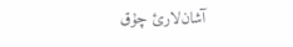آشان‌لارئ چۇق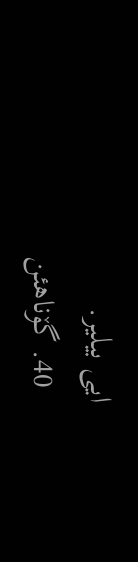ایی بیلیر.
  40. گۆناهئن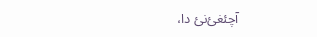آچئغئ‌نئ دا،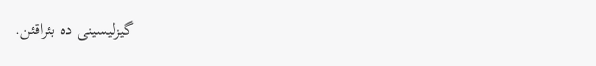گیزلیسینی دە بئراقئن.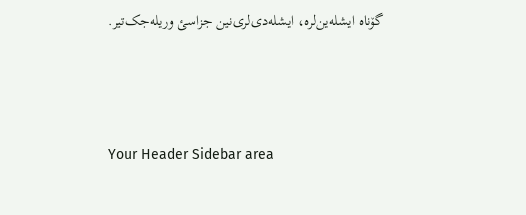گۆناە ایشلەین‌لرە، ایشلەدی‌لری‌نین جزاسئ وریلەجک‌تیر.



Your Header Sidebar area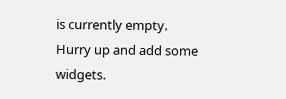is currently empty. Hurry up and add some widgets.